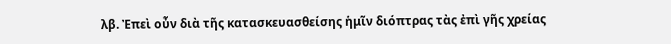λβ. Ἐπεὶ οὖν διὰ τῆς κατασκευασθείσης ἡμῖν διόπτρας τὰς ἐπὶ γῆς χρείας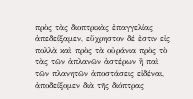πρὸς τὰς διοπτρικὰς ἐπαγγελίας ἀπεδείξαμεν, εὔχρηστον δέ ἐστιν εἰς πολλὰ καὶ πρὸς τὰ οὐράνια πρὸς τὸ τὰς τῶν ἀπλανῶν ἀστέρων ἢ παὶ τῶν πλανητῶν ἀποστάσεις εἰδέναι, ἀποδείξομεν διὰ τῆς διόπτρας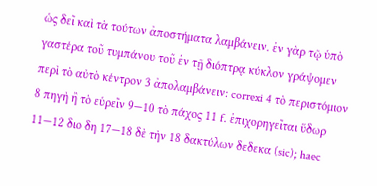ὡς δεῖ καὶ τὰ τούτων ἀποστήματα λαμβάνειν. ἐν γὰρ τῷ ὑπὸ γαστέρα τοῦ τυμπάνου τοῦ ἐν τῇ διόπτρᾳ κύκλον γράψομεν περὶ τὸ αὐτὸ κέντρον 3 ἀπολαμβάνειν: correxi 4 τὸ περιστόμιον 8 πηγὴ ἢ τὸ εὑρεῖν 9—10 τὸ πάχος 11 f. ἐπιχορηγεῖται ὕδωρ 11—12 διο δη 17—18 δὲ τὴν 18 δακτύλων δεδεκα (sic); haec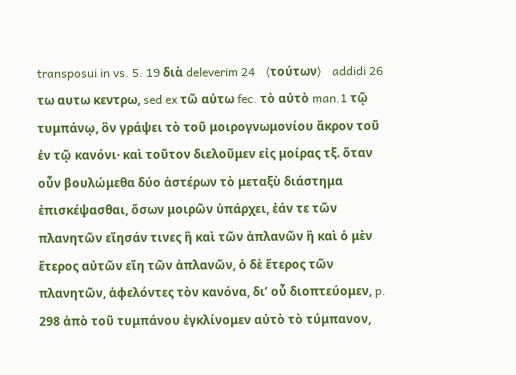transposui in vs. 5. 19 διὰ deleverim 24 〈τούτων〉 addidi 26 τω αυτω κεντρω, sed ex τῶ αὐτω fec. τὸ αὐτὸ man.1 τῷ τυμπάνῳ, ὃν γράψει τὸ τοῦ μοιρογνωμονίου ἄκρον τοῦ ἐν τῷ κανόνι· καὶ τοῦτον διελοῦμεν εἰς μοίρας τξ. ὅταν οὖν βουλώμεθα δύο ἀστέρων τὸ μεταξὺ διάστημα ἐπισκέψασθαι, ὅσων μοιρῶν ὑπάρχει, ἐάν τε τῶν πλανητῶν εἴησάν τινες ἢ καὶ τῶν ἀπλανῶν ἢ καὶ ὁ μὲν ἕτερος αὐτῶν εἴη τῶν ἀπλανῶν, ὁ δὲ ἕτερος τῶν πλανητῶν, ἀφελόντες τὸν κανόνα, διʼ οὗ διοπτεύομεν, p. 298 ἀπὸ τοῦ τυμπάνου ἐγκλίνομεν αὐτὸ τὸ τύμπανον,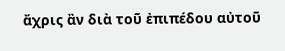ἄχρις ἂν διὰ τοῦ ἐπιπέδου αὐτοῦ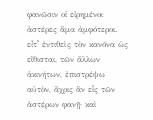φανῶσιν οἱ εἰρημένοι ἀστέρες ἅμα ἀμφότεροι. εἶτʼ ἐντιθεὶς τὸν κανόνα ὡς εἴθισται, τῶν ἄλλων ἀκινήτων, ἐπιστρέψω αὐτὸν, ἄχρις ἂν εἷς τῶν ἀστέρων φανῇ· καὶ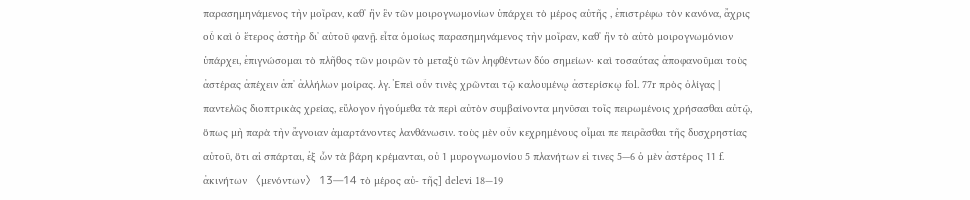παρασημηνάμενος τὴν μοῖραν, καθʼ ἣν ἓν τῶν μοιρογνωμονίων ὑπάρχει τὸ μέρος αὐτῆς , ἐπιστρέφω τὸν κανόνα, ἄχρις οὗ καὶ ὁ ἕτερος ἀστὴρ διʼ αὐτοῦ φανῇ. εἶτα ὁμοίως παρασημηνάμενος τὴν μοῖραν, καθʼ ἣν τὸ αὐτὸ μοιρογνωμόνιον ὑπάρχει, ἐπιγνώσομαι τὸ πλῆθος τῶν μοιρῶν τὸ μεταξὺ τῶν ληφθέντων δύο σημείων· καὶ τοσαύτας ἀποφανοῦμαι τοὺς ἀστέρας ἀπέχειν ἀπʼ ἀλλήλων μοίρας. λγ. Ἐπεὶ οὖν τινὲς χρῶνται τῷ καλουμένῳ ἀστερίσκῳ fol. 77r πρὸς ὀλίγας | παντελῶς διοπτρικὰς χρείας, εὔλογον ἡγούμεθα τὰ περὶ αὐτὸν συμβαίνοντα μηνῦσαι τοῖς πειρωμένοις χρήσασθαι αὐτῷ, ὅπως μὴ παρὰ τὴν ἄγνοιαν ἁμαρτάνοντες λανθάνωσιν. τοὺς μὲν οὖν κεχρημένους οἶμαι πε πειρᾶσθαι τῆς δυσχρηστίας αὐτοῦ, ὅτι αἱ σπάρται, ἐξ ὧν τὰ βάρη κρέμανται, οὐ 1 μυρογνωμονίου 5 πλανήτων εἰ τινες 5—6 ὁ μὲν ἀστέρος 11 f. ἀκινήτων 〈μενόντων〉 13—14 τὸ μέρος αὐ- τῆς] delevi 18—19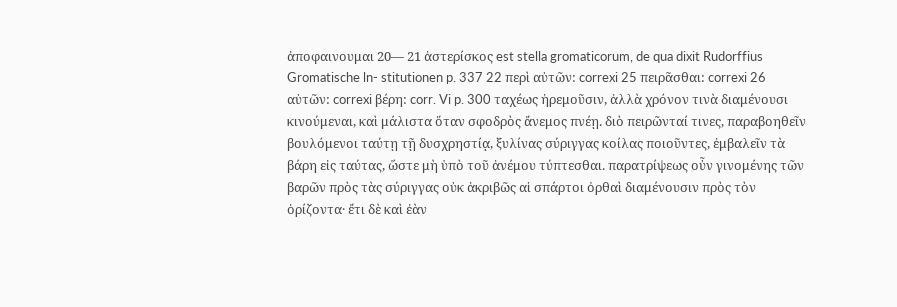ἀποφαινουμαι 20— 21 ἀστερίσκος est stella gromaticorum, de qua dixit Rudorffius Gromatische ln- stitutionen p. 337 22 περὶ αὐτῶν: correxi 25 πειρᾶσθαι: correxi 26 αὐτῶν: correxi βέρη: corr. Vi p. 300 ταχέως ἠρεμοῦσιν, ἀλλὰ χρόνον τινὰ διαμένουσι κινούμεναι, καὶ μάλιστα ὅταν σφοδρὸς ἄνεμος πνέῃ. διὸ πειρῶνταί τινες, παραβοηθεῖν βουλόμενοι ταύτῃ τῇ δυσχρηστίᾳ, ξυλίνας σύριγγας κοίλας ποιοῦντες, ἐμβαλεῖν τὰ βάρη εἰς ταύτας, ὥστε μὴ ὑπὸ τοῦ ἀνέμου τύπτεσθαι. παρατρίψεως οὖν γινομένης τῶν βαρῶν πρὸς τὰς σύριγγας οὐκ ἀκριβῶς αἱ σπάρτοι ὀρθαὶ διαμένουσιν πρὸς τὸν ὁρίζοντα· ἔτι δὲ καὶ ἐὰν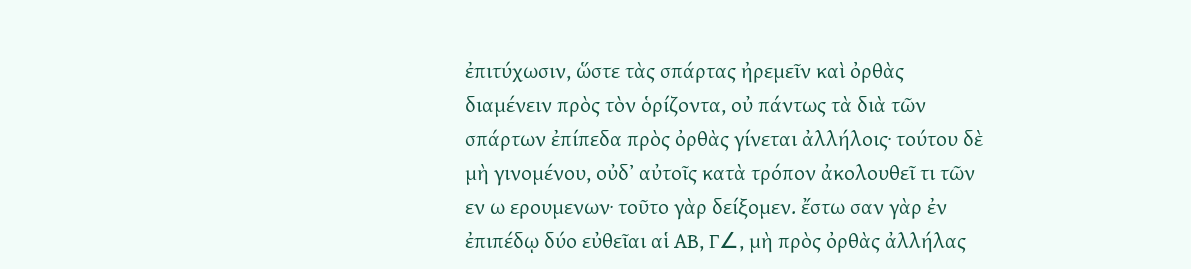ἐπιτύχωσιν, ὥστε τὰς σπάρτας ἠρεμεῖν καὶ ὀρθὰς διαμένειν πρὸς τὸν ὁρίζοντα, οὐ πάντως τὰ διὰ τῶν σπάρτων ἐπίπεδα πρὸς ὀρθὰς γίνεται ἀλλήλοις· τούτου δὲ μὴ γινομένου, οὐδʼ αὐτοῖς κατὰ τρόπον ἀκολουθεῖ τι τῶν εν ω ερουμενων· τοῦτο γὰρ δείξομεν. ἔστω σαν γὰρ ἐν ἐπιπέδῳ δύο εὐθεῖαι αἱ ΑΒ, Γ∠, μὴ πρὸς ὀρθὰς ἀλλήλας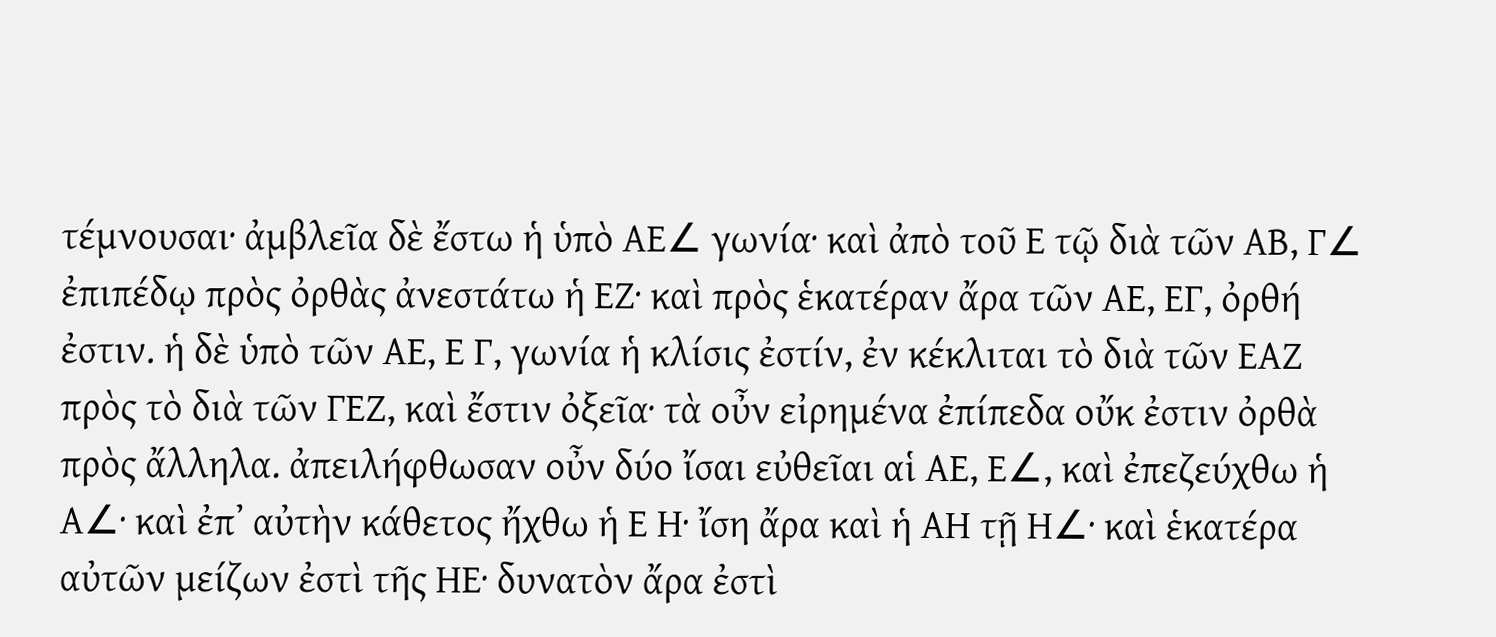τέμνουσαι· ἀμβλεῖα δὲ ἔστω ἡ ὑπὸ ΑΕ∠ γωνία· καὶ ἀπὸ τοῦ Ε τῷ διὰ τῶν ΑΒ, Γ∠ ἐπιπέδῳ πρὸς ὀρθὰς ἀνεστάτω ἡ ΕΖ· καὶ πρὸς ἑκατέραν ἄρα τῶν ΑΕ, ΕΓ, ὀρθή ἐστιν. ἡ δὲ ὑπὸ τῶν ΑΕ, Ε Γ, γωνία ἡ κλίσις ἐστίν, ἐν κέκλιται τὸ διὰ τῶν ΕΑΖ πρὸς τὸ διὰ τῶν ΓΕΖ, καὶ ἔστιν ὀξεῖα· τὰ οὖν εἰρημένα ἐπίπεδα οὔκ ἐστιν ὀρθὰ πρὸς ἄλληλα. ἀπειλήφθωσαν οὖν δύο ἴσαι εὐθεῖαι αἱ ΑΕ, Ε∠, καὶ ἐπεζεύχθω ἡ Α∠· καὶ ἐπʼ αὐτὴν κάθετος ἤχθω ἡ Ε Η· ἴση ἄρα καὶ ἡ ΑΗ τῇ Η∠· καὶ ἑκατέρα αὐτῶν μείζων ἐστὶ τῆς ΗΕ· δυνατὸν ἄρα ἐστὶ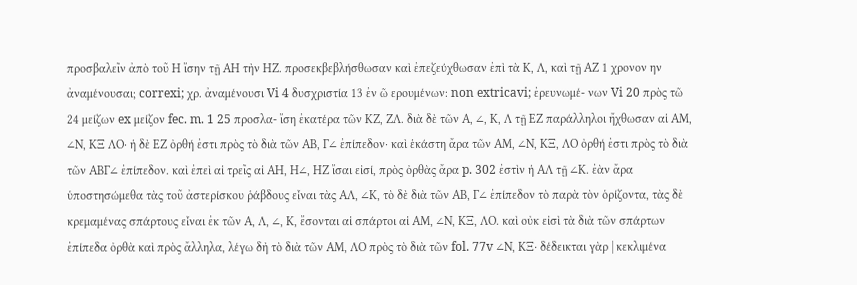προσβαλεῖν ἀπὸ τοῦ Η ἴσην τῇ ΑΗ τὴν ΗΖ. προσεκβεβλήσθωσαν καὶ ἐπεζεύχθωσαν ἐπὶ τὰ Κ, Λ, καὶ τῇ ΑΖ 1 χρονον ην ἀναμένουσαι; correxi; χρ. ἀναμένουσι Vi 4 δυσχριστία 13 ἐν ῶ ερουμένων: non extricavi; ἐρευνωμέ- νων Vi 20 πρὸς τῶ 24 μείζων ex μείζον fec. m. 1 25 προσλα- ἴση ἐκατέρα τῶν ΚΖ, ΖΛ. διὰ δὲ τῶν Α, ∠, Κ, Λ τῇ ΕΖ παράλληλοι ἤχθωσαν αἱ ΑΜ, ∠Ν, ΚΞ ΛΟ· ἡ δὲ ΕΖ ὀρθή ἐστι πρὸς τὸ διὰ τῶν ΑΒ, Γ∠ ἐπίπεδον· καὶ ἑκάστη ἄρα τῶν ΑΜ, ∠Ν, ΚΞ, ΛΟ ὀρθή ἐστι πρὸς τὸ διὰ τῶν ΑΒΓ∠ ἐπίπεδον. καὶ ἐπεὶ αἱ τρεῖς αἱ ΑΗ, Η∠, ΗΖ ἴσαι εἰσί, πρὸς ὀρθὰς ἄρα p. 302 ἐστὶν ἡ ΑΛ τῇ ∠Κ. ἐὰν ἄρα ὑποστησώμεθα τὰς τοῦ ἀστερίσκου ῥάβδους εἶναι τὰς ΑΛ, ∠Κ, τὸ δὲ διὰ τῶν ΑΒ, Γ∠ ἐπίπεδον τὸ παρὰ τὸν ὁρίζοντα, τὰς δὲ κρεμαμένας σπάρτους εἶναι ἐκ τῶν Α, Λ, ∠, Κ, ἔσονται αἱ σπάρτοι αἱ ΑΜ, ∠Ν, ΚΞ, ΛΟ. καὶ οὐκ εἰσὶ τὰ διὰ τῶν σπάρτων ἐπίπεδα ὀρθὰ καὶ πρὸς ἄλληλα, λέγω δὴ τὸ διὰ τῶν ΑΜ, ΛΟ πρὸς τὸ διὰ τῶν fol. 77v ∠Ν, ΚΞ· δέδεικται γὰρ | κεκλιμένα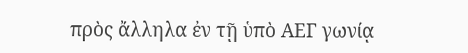πρὸς ἄλληλα ἐν τῇ ὑπὸ ΑΕΓ γωνίᾳ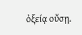ὀξείᾳ οὔσῃ.